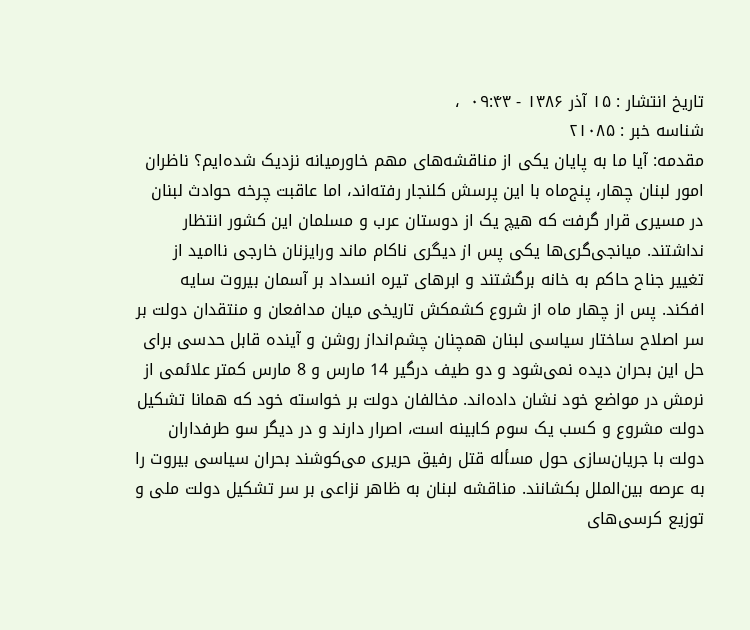تاریخ انتشار : ۱۵ آذر ۱۳۸۶ - ۰۹:۴۳  ،
شناسه خبر : ۲۱۰۸۵
مقدمه: آیا ما به پایان یکی از مناقشه‌های مهم خاورمیانه نزدیک شده‌ایم؟ ناظران امور لبنان چهار، پنج‌ماه با این پرسش کلنجار رفته‌اند، اما عاقبت چرخه حوادث لبنان در مسیری قرار گرفت که هیچ یک از دوستان عرب و مسلمان این کشور انتظار نداشتند. میانجی‌گری‌ها یکی پس از دیگری ناکام ماند ورایزنان خارجی ناامید از تغییر جناح حاکم به خانه برگشتند و ابرهای تیره انسداد بر آسمان بیروت سایه افکند. پس از چهار ماه از شروع کشمکش تاریخی میان مدافعان و منتقدان دولت بر سر اصلاح ساختار سیاسی لبنان همچنان چشم‌انداز روشن و آینده قابل حدسی برای حل این بحران دیده نمی‌شود و دو طیف درگیر 14 مارس و 8 مارس کمتر علائمی از نرمش در مواضع خود نشان داده‌اند. مخالفان دولت بر خواسته خود که همانا تشکیل دولت مشروع و کسب یک سوم کابینه است، اصرار دارند و در دیگر سو طرفداران دولت با جریان‌سازی حول مسأله قتل رفیق حریری می‌کوشند بحران سیاسی بیروت را به عرصه بین‌الملل بکشانند. مناقشه لبنان به ظاهر نزاعی بر سر تشکیل دولت ملی و توزیع کرسی‌های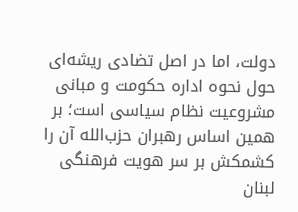دولت، اما در اصل تضادی ریشه‌ای حول نحوه اداره حکومت و مبانی مشروعیت نظام سیاسی است؛ بر همین اساس رهبران حزب‌الله آن را کشمکش بر سر هویت فرهنگی لبنان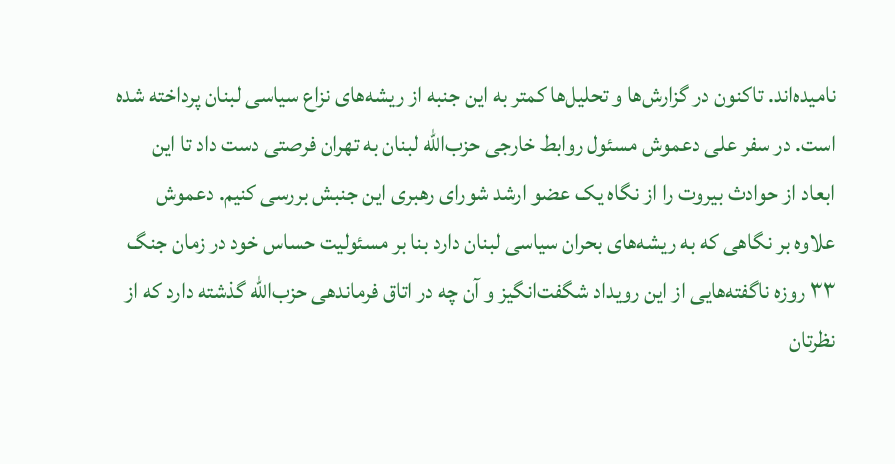نامیده‌اند. تاکنون در گزارش‌ها و تحلیل‌ها کمتر به این جنبه از ریشه‌های نزاع سیاسی لبنان پرداخته شده است. در سفر علی دعموش مسئول روابط خارجی حزب‌الله لبنان به تهران فرصتی دست داد تا این ابعاد از حوادث بیروت را از نگاه یک عضو ارشد شورای رهبری این جنبش بررسی کنیم. دعموش علاوه بر نگاهی که به ریشه‌های بحران سیاسی لبنان دارد بنا بر مسئولیت حساس خود در زمان جنگ ۳۳ روزه ناگفته‌هایی از این رویداد شگفت‌انگیز و آن چه در اتاق فرماندهی حزب‌الله گذشته دارد که از نظرتان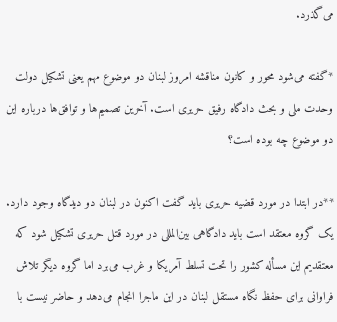می‌گذرد.

*گفته می‌شود محور و کانون مناقشه امروز لبنان دو موضوع مهم یعنی تشکیل دولت وحدت ملی و بحث دادگاه رفیق حریری است. آخرین تصمیم‌ها و توافق‌ها درباره این دو موضوع چه بوده است؟

**در ابتدا در مورد قضیه حریری باید گفت اکنون در لبنان دو دیدگاه وجود دارد. یک گروه معتقد است باید دادگاهی بین‌المللی در مورد قتل حریری تشکیل شود که معتقدیم این مسأله کشور را تحت تسلط آمریکا و غرب می‌برد اما گروه دیگر تلاش فراوانی برای حفظ نگاه مستقل لبنان در این ماجرا انجام می‌دهد و حاضر نیست با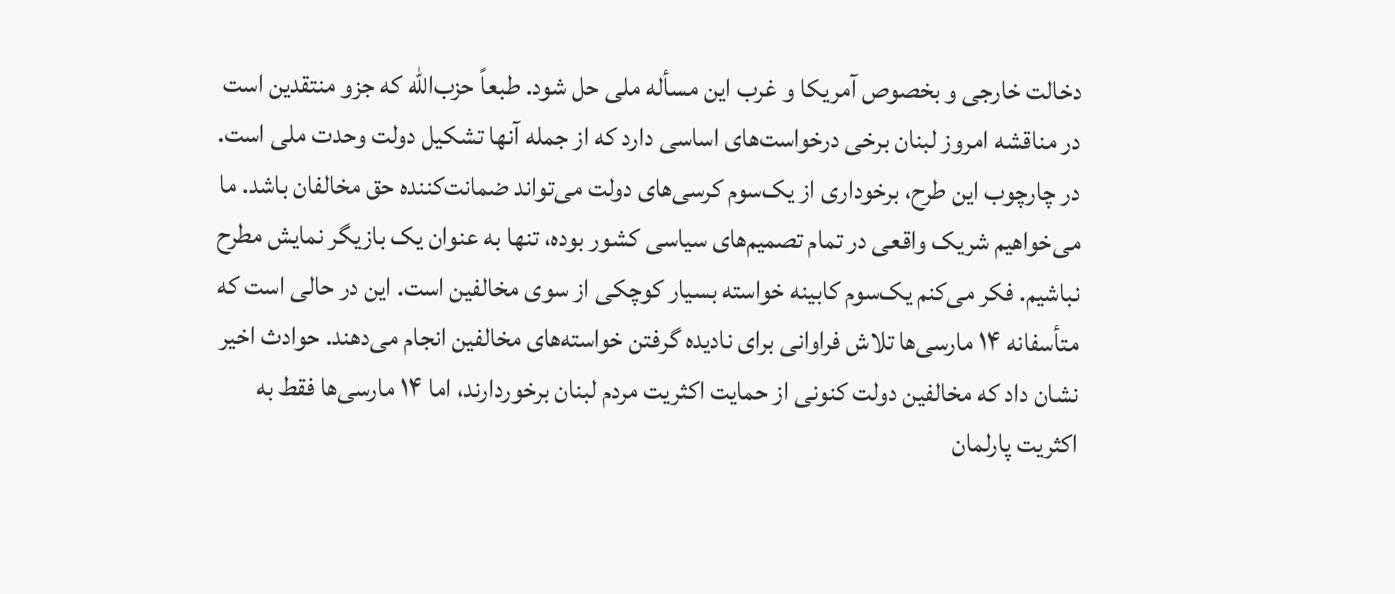دخالت خارجی و بخصوص آمریکا و غرب این مسأله ملی حل شود. طبعاً حزب‌الله که جزو منتقدین است در مناقشه امروز لبنان برخی درخواست‌های اساسی دارد که از جمله آنها تشکیل دولت وحدت ملی است. در چارچوب این طرح، برخوداری از یک‌سوم کرسی‌های دولت می‌تواند ضمانت‌کننده حق مخالفان باشد. ما می‌خواهیم شریک واقعی در تمام تصمیم‌های سیاسی کشور بوده، تنها به عنوان یک بازیگر نمایش مطرح نباشیم. فکر می‌کنم یک‌سوم کابینه خواسته‌ بسیار کوچکی از سوی مخالفین است. این در حالی است که متأسفانه ۱۴ مارسی‌ها تلاش فراوانی برای نادیده گرفتن خواسته‌های مخالفین انجام می‌دهند. حوادث اخیر نشان داد که مخالفین دولت کنونی از حمایت اکثریت مردم لبنان برخوردارند، اما ۱۴ مارسی‌ها فقط به اکثریت پارلمان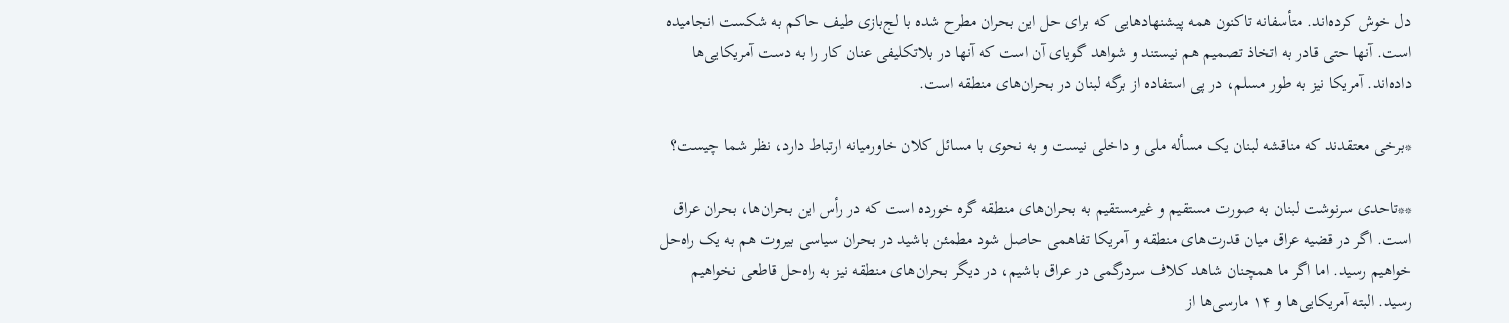دل خوش کرده‌اند. متأسفانه تاکنون همه پیشنهادهایی که برای حل این بحران مطرح شده با لج‌بازی طیف حاکم به شکست انجامیده است. آنها حتی قادر به اتخاذ تصمیم هم نیستند و شواهد گویای آن است که آنها در بلاتکلیفی عنان کار را به دست آمریکایی‌ها داده‌اند. آمریکا نیز به طور مسلم، در پی استفاده از برگه لبنان در بحران‌های منطقه است.

*برخی معتقدند که مناقشه لبنان یک مسأله ملی و داخلی نیست و به نحوی با مسائل کلان خاورمیانه ارتباط دارد، نظر شما چیست؟

**تاحدی سرنوشت لبنان به صورت مستقیم و غیرمستقیم به بحران‌های منطقه‌ گره خورده است که در رأس این بحران‌ها، بحران‌ عراق است. اگر در قضیه عراق میان قدرت‌های منطقه و آمریکا تفاهمی حاصل شود مطمئن باشید در بحران سیاسی بیروت هم به یک راه‌حل خواهیم رسید. اما اگر ما همچنان شاهد کلاف سردرگمی در عراق باشیم، در دیگر بحران‌های منطقه نیز به راه‌حل قاطعی نخواهیم رسید. البته آمریکایی‌ها و ۱۴ مارسی‌ها از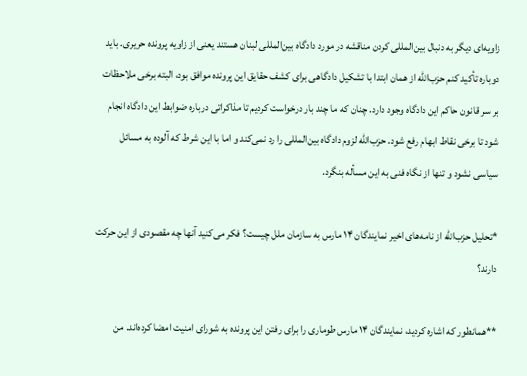زاویه‌ای دیگر به دنبال بین‌المللی کردن مناقشه در مورد دادگاه بین‌المللی لبنان هستند یعنی از زاویه پرونده حریری. باید دوباره تأکید کنم حزب‌الله از همان ابتدا با تشکیل دادگاهی برای کشف حقایق این پرونده موافق بود، البته برخی ملاحظات بر سر قانون حاکم این دادگاه وجود دارد. چنان که ما چند بار درخواست کردیم تا مذاکراتی درباره ضوابط این دادگاه انجام شود تا برخی نقاط ابهام رفع شود. حزب‌الله لزوم دادگاه بین‌المللی را رد نمی‌کند و اما با این شرط که آلوده به مسائل سیاسی نشود و تنها از نگاه فنی به این مسأله بنگرد.

*تحلیل حزب‌‌الله از نامه‌های اخیر نمایندگان ۱۴ مارس به سازمان ملل چیست؟ فکر می‌کنید آنها چه مقصودی از این حرکت دارند؟

**همانطور که اشاره کردید، نمایندگان ۱۴ مارس طوماری را برای رفتن این پرونده به شورای امنیت امضا کرده‌اند. من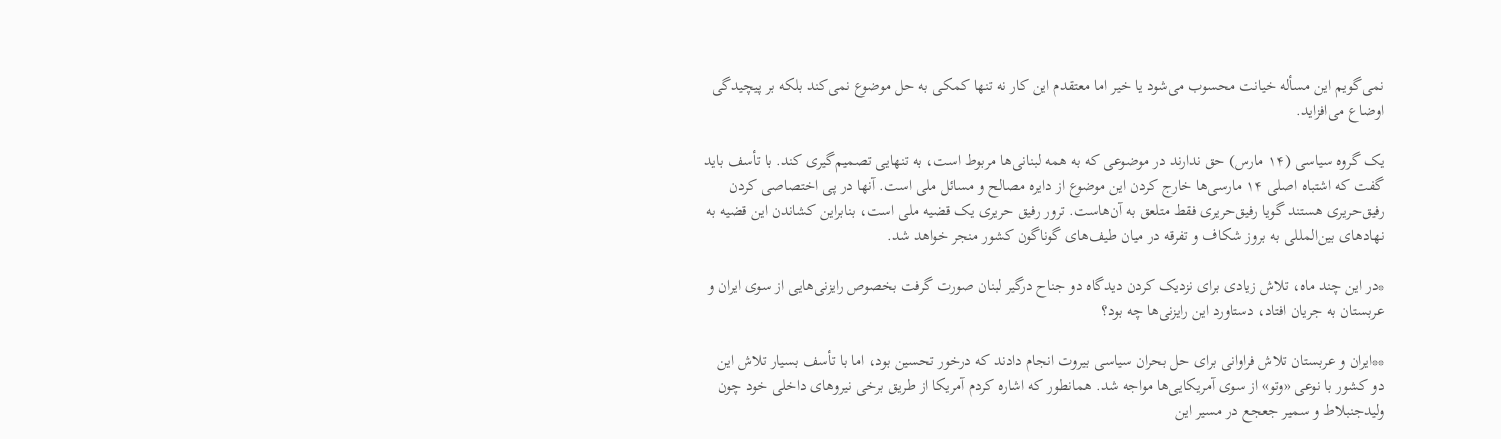نمی‌گویم این مسأله خیانت محسوب می‌شود یا خیر اما معتقدم این کار نه تنها کمکی به حل موضوع نمی‌کند بلکه بر پیچیدگی اوضاع می‌افزاید.

یک گروه سیاسی (۱۴ مارس) حق ندارند در موضوعی که به همه لبنانی‌ها مربوط است، به تنهایی تصمیم‌گیری کند. با تأسف باید گفت که اشتباه اصلی ۱۴ مارسی‌ها خارج کردن این موضوع از دایره مصالح و مسائل ملی است. آنها در پی اختصاصی کردن رفیق‌حریری هستند گویا رفیق‌حریری فقط متلعق به آن‌هاست. ترور رفیق حریری یک قضیه ملی است، بنابراین کشاندن این قضیه به نهادهای بین‌المللی به بروز شکاف و تفرقه در میان طیف‌های گوناگون کشور منجر خواهد شد.

*در این چند ماه، تلاش زیادی برای نزدیک کردن دیدگاه دو جناح درگیر لبنان صورت گرفت بخصوص رایزنی‌هایی از سوی ایران و عربستان به جریان افتاد، دستاورد این رایزنی‌ها چه بود؟

**ایران و عربستان تلاش فراوانی برای حل بحران سیاسی بیروت انجام دادند که درخور تحسین بود، اما با تأسف بسیار تلاش این دو کشور با نوعی «وتو» از سوی آمریکایی‌ها مواجه شد. همانطور که اشاره کردم آمریکا از طریق برخی نیروهای داخلی خود چون ولیدجنبلاط و سمیر جعجع در مسیر این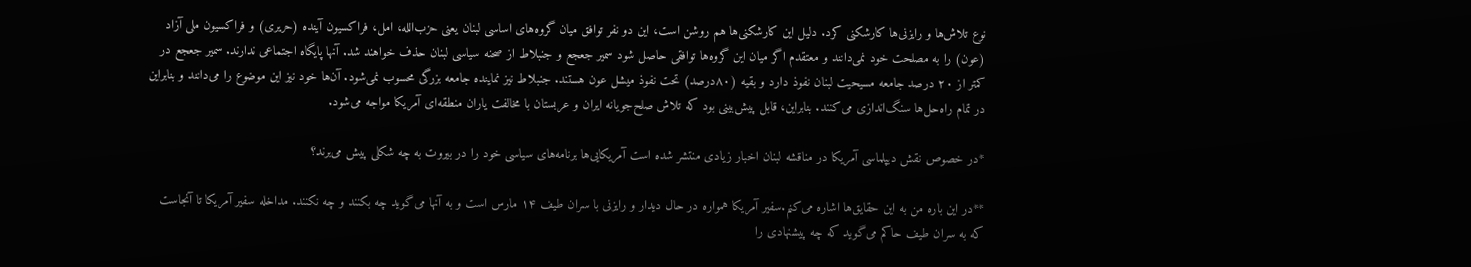نوع تلاش‌ها و رایزنی‌ها کارشکنی کرد. دلیل این کارشکنی‌ها هم روشن است، این دو نفر توافق میان گروه‌های اساسی لبنان یعنی حزب‌الله، امل، فراکسیون آینده (حریری) و فراکسیون ملی آزاد (عون) را به مصلحت خود نمی‌دانند و معتقدم اگر میان این ‌گروه‌ها توافقی حاصل شود سمیر جعجع و جنبلاط از صحنه سیاسی لبنان حذف خواهند شد. آنها پایگاه اجتماعی ندارند. سمیر جعجع در کمتر از ۲۰ درصد جامعه مسیحیت لبنان نفوذ دارد و بقیه (۸۰درصد) تحت نفوذ میشل عون هستند. جنبلاط نیز نماینده جامعه بزرگی محسوب نمی‌شود. آن‌ها خود نیز این موضوع را می‌دانند و بنابراین در تمام راه‌حل‌ها سنگ‌اندازی می‌کنند. بنابراین، قابل پیش‌بینی بود که تلاش صلح‌جویانه ایران و عربستان با مخالفت یاران منطقه‌ای آمریکا مواجه می‌شود.

*در خصوص نقش دیپلماسی آمریکا در مناقشه لبنان اخبار زیادی منتشر شده است آمریکایی‌ها برنامه‌های سیاسی خود را در بیروت به چه شکلی پیش می‌برند؟

**در این باره من به این حقایق‌ها اشاره می‌کنم.سفیر آمریکا همواره در حال دیدار و رایزنی با سران طیف ۱۴ مارس است و به آنها می‌گوید چه بکنند و چه نکنند. مداخله سفیر آمریکا تا آنجاست که به سران طیف حاکم می‌گوید که چه پیشنهادی را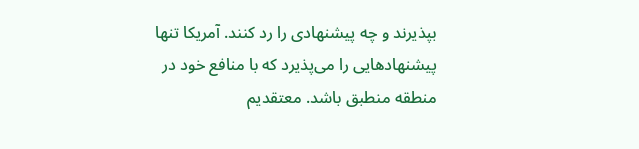بپذیرند و چه پیشنهادی را رد کنند. آمریکا تنها پیشنهادهایی را می‌پذیرد که با منافع خود در منطقه منطبق باشد. معتقدیم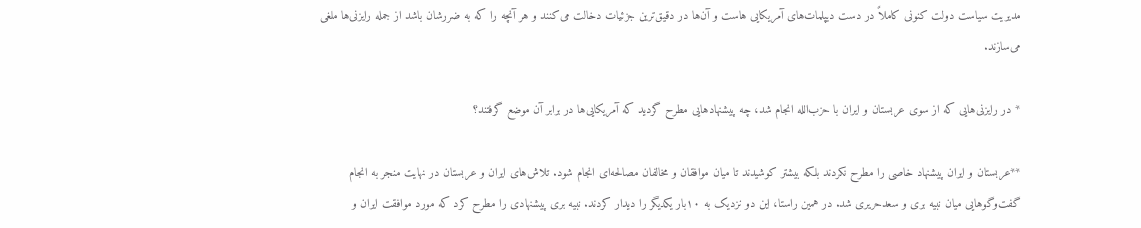مدیریت سیاست دولت کنونی کاملاً در دست دیپلمات‌های آمریکایی هاست و آن‌ها در دقیق‌ترین جزئیات دخالت می‌کنند و هر آنچه را که به ضررشان باشد از جمله رایزنی‌ها ملغی می‌سازند.

* در رایزنی‌هایی که از سوی عربستان و ایران با حزب‌الله انجام شد، چه پیشنهادهایی مطرح گردید که آمریکایی‌ها در برابر آن موضع گرفتند؟

**عربستان و ایران پیشنهاد خاصی را مطرح نکردند بلکه بیشتر کوشیدند تا میان موافقان و مخالفان مصالحه‌ای انجام شود. تلاش‌های ایران و عربستان در نهایت منجر به انجام گفت‌وگوهایی میان نبیه بری و سعدحریری شد. در همین راستا، این دو نزدیک به ۱۰بار یکدیگر را دیدار کردند. نبیه بری پیشنهادی را مطرح کرد که مورد موافقت ایران و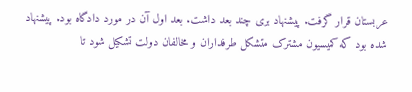عربستان قرار گرفت. پیشنهاد بری چند بعد داشت. بعد اول آن در مورد دادگاه بود. پیشنهاد شده بود که کمیسیون مشترک متشکل طرفداران و مخالفان دولت تشکیل شود تا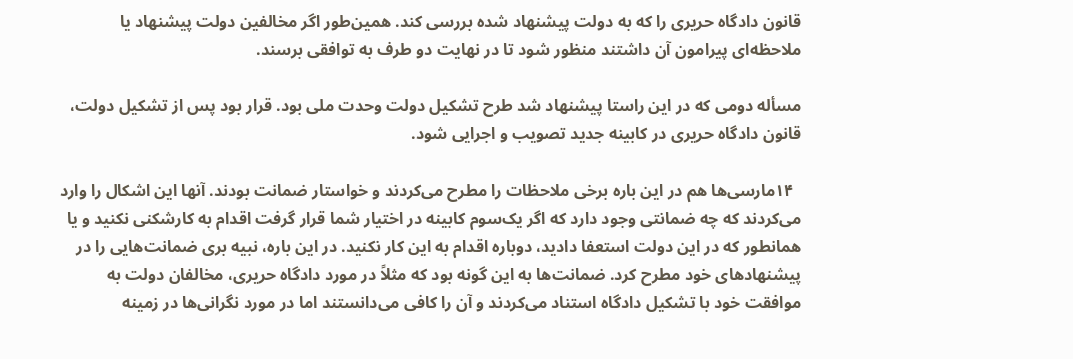قانون دادگاه حریری را که به دولت پیشنهاد شده بررسی کند. همین‌طور اگر مخالفین دولت پیشنهاد یا ملاحظه‌ای پیرامون آن داشتند منظور شود تا در نهایت دو طرف به توافقی برسند.

مسأله دومی که در این راستا پیشنهاد شد طرح تشکیل دولت وحدت ملی بود. قرار بود پس از تشکیل دولت، قانون دادگاه حریری در کابینه جدید تصویب و اجرایی شود.

  ۱۴مارسی‌ها هم در این باره برخی ملاحظات را مطرح می‌کردند و خواستار ضمانت بودند. آنها این اشکال را وارد می‌کردند که چه ضمانتی وجود دارد که اگر یک‌سوم کابینه در اختیار شما قرار گرفت اقدام به کارشکنی نکنید و یا همانطور که در این دولت استعفا دادید، دوباره اقدام به این کار نکنید. در این باره، نبیه بری ضمانت‌هایی را در پیشنهادهای خود مطرح کرد. ضمانت‌ها به این گونه بود که مثلاً در مورد دادگاه حریری، مخالفان دولت به موافقت خود با تشکیل دادگاه استناد می‌کردند و آن را کافی می‌دانستند اما در مورد نگرانی‌ها در زمینه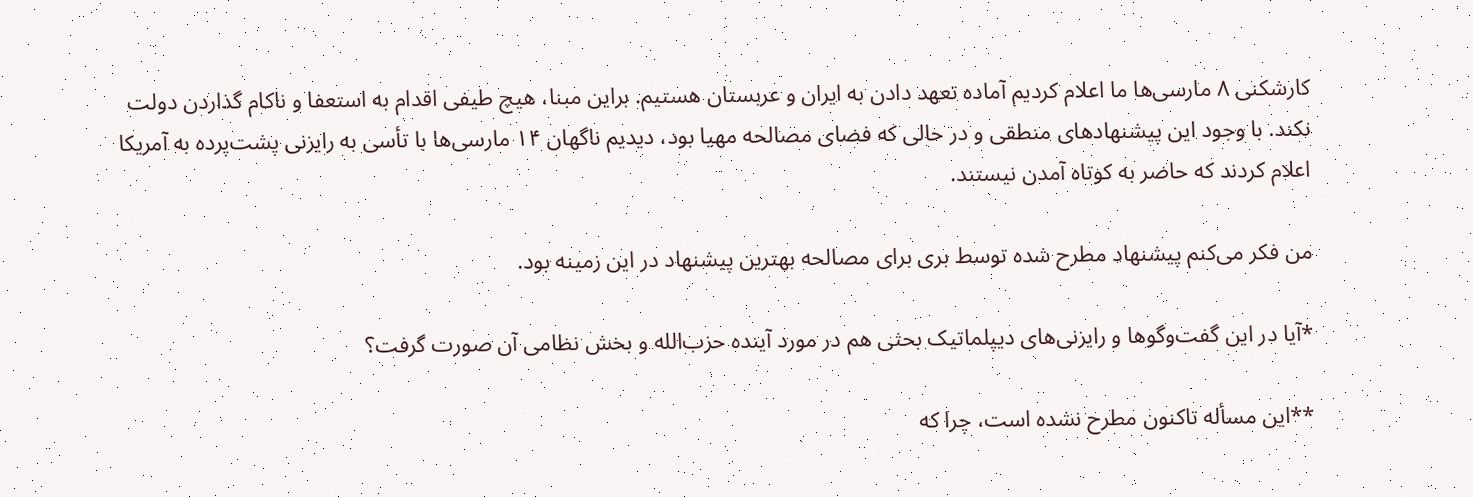کارشکنی ۸ مارسی‌ها ما اعلام کردیم آماده تعهد دادن به ایران و عربستان هستیم. براین مبنا، هیچ طیفی اقدام به استعفا و ناکام گذاردن دولت نکند. با وجود این پیشنهادهای منطقی و در حالی که فضای مصالحه مهیا بود، دیدیم ناگهان ۱۴ مارسی‌ها با تأسی به رایزنی پشت‌پرده به آمریکا اعلام کردند که حاضر به کوتاه آمدن نیستند.

من فکر می‌کنم پیشنهاد مطرح شده توسط بری برای مصالحه بهترین پیشنهاد در این زمینه بود.

*آیا در این گفت‌وگوها و رایزنی‌های دیپلماتیک بحثی هم در مورد آینده حزب‌الله و بخش نظامی آن صورت گرفت؟

**این مسأله تاکنون مطرح نشده است، چرا که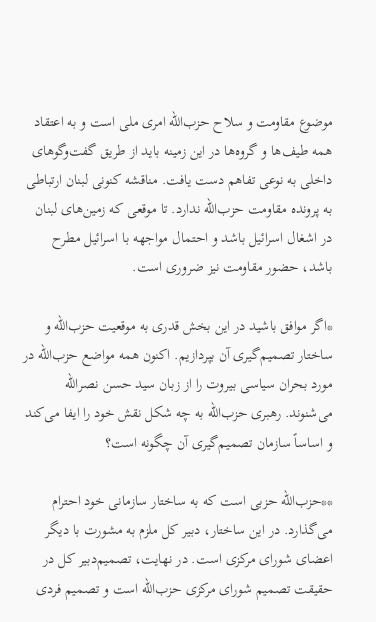موضوع مقاومت و سلاح حزب‌الله امری ملی است و به اعتقاد همه طیف‌ها و گروه‌ها در این زمینه باید از طریق گفت‌وگوهای داخلی به نوعی تفاهم دست یافت. مناقشه کنونی لبنان ارتباطی به پرونده مقاومت حزب‌الله ندارد. تا موقعی که زمین‌های لبنان در اشغال اسرائیل باشد و احتمال مواجهه با اسرائیل مطرح باشد، حضور مقاومت نیز ضروری است.

*اگر موافق باشید در این بخش قدری به موقعیت حزب‌الله و ساختار تصمیم‌گیری آن بپردازیم. اکنون همه مواضع حزب‌الله در مورد بحران سیاسی بیروت را از زبان سید حسن نصرالله می‌شنوند. رهبری حزب‌الله به چه شکل نقش خود را ایفا می‌کند و اساساً سازمان تصمیم‌گیری آن چگونه است؟

**حزب‌الله حزبی است که به ساختار سازمانی خود احترام می‌گذارد. در این ساختار، دبیر کل ملزم به مشورت با دیگر اعضای شورای مرکزی است. در نهایت، تصمیم‌دبیر کل در حقیقت تصمیم شورای مرکزی حزب‌الله است و تصمیم فردی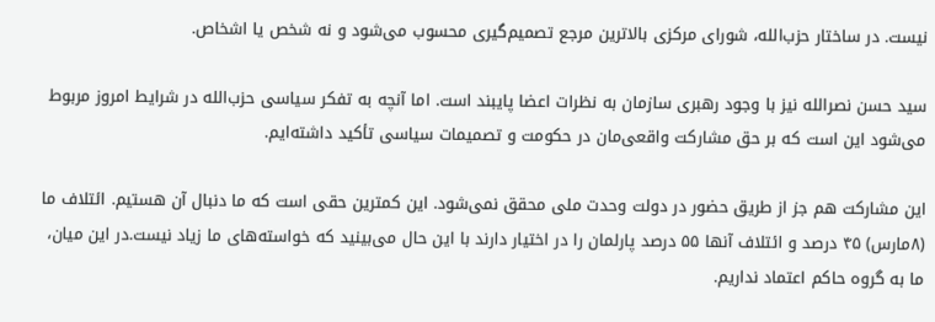نیست. در ساختار حزب‌الله، شورای مرکزی بالاترین مرجع تصمیم‌گیری محسوب می‌شود و نه شخص یا اشخاص.

سید حسن نصرالله نیز با وجود رهبری سازمان به نظرات اعضا پایبند است. اما آنچه به تفکر سیاسی حزب‌الله در شرایط امروز مربوط می‌شود این است که بر حق مشارکت واقعی‌مان در حکومت و تصمیمات سیاسی تأکید داشته‌ایم.

این مشارکت هم جز از طریق حضور در دولت وحدت ملی محقق نمی‌شود. این کمترین حقی است که ما دنبال آن هستیم. ائتلاف ما (۸مارس) ۴۵ درصد و ائتلاف آنها ۵۵ درصد پارلمان را در اختیار دارند با این حال می‌بینید که خواسته‌های ما زیاد نیست.در این میان، ما به گروه‌ حاکم اعتماد نداریم.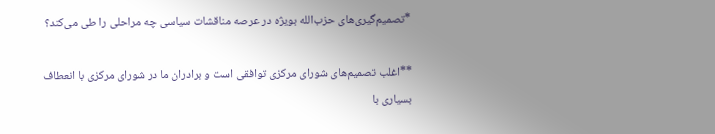*تصمیم‌گیری‌های حزب‌الله بویژه در عرصه مناقشات سیاسی چه مراحلی را طی می‌کند؟

**اغلب تصمیم‌های شورای مرکزی توافقی است و برادران ما در شورای مرکزی با انعطاف بسیاری با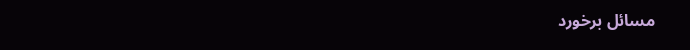مسائل برخورد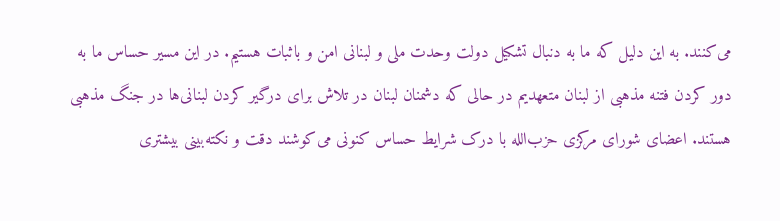می‌کنند. به این دلیل که ما به دنبال تشکیل دولت وحدت ملی و لبنانی امن و باثبات هستیم. در این مسیر حساس ما به دور کردن فتنه مذهبی از لبنان متعهدیم در حالی که دشمنان لبنان در تلاش برای درگیر کردن لبنانی‌ها در جنگ مذهبی هستند. اعضای شورای مرکزی حزب‌الله با درک شرایط حساس کنونی می‌کوشند دقت و نکته‌بینی بیشتری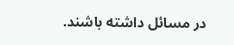در مسائل داشته باشند.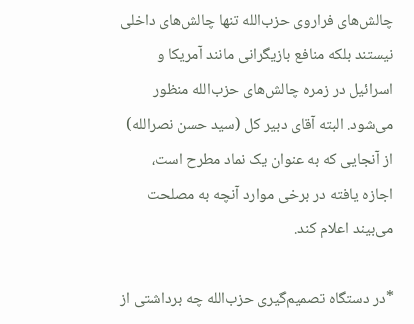چالش‌های فراروی حزب‌الله تنها چالش‌های داخلی نیستند بلکه منافع بازیگرانی مانند آمریکا و اسرائیل در زمره چالش‌های حزب‌الله منظور می‌شود. البته آقای دبیر کل (سید حسن نصرالله) از آنجایی که به عنوان یک نماد مطرح است، اجازه یافته در برخی موارد آنچه به مصلحت می‌بیند اعلام کند.

*در دستگاه تصمیم‌گیری حزب‌الله چه برداشتی از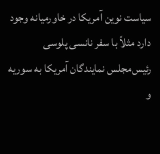سیاست نوین آمریکا در خاورمیانه وجود دارد مثلاً با سفر نانسی پلوسی رئیس‌مجلس نمایندگان آمریکا به سوریه و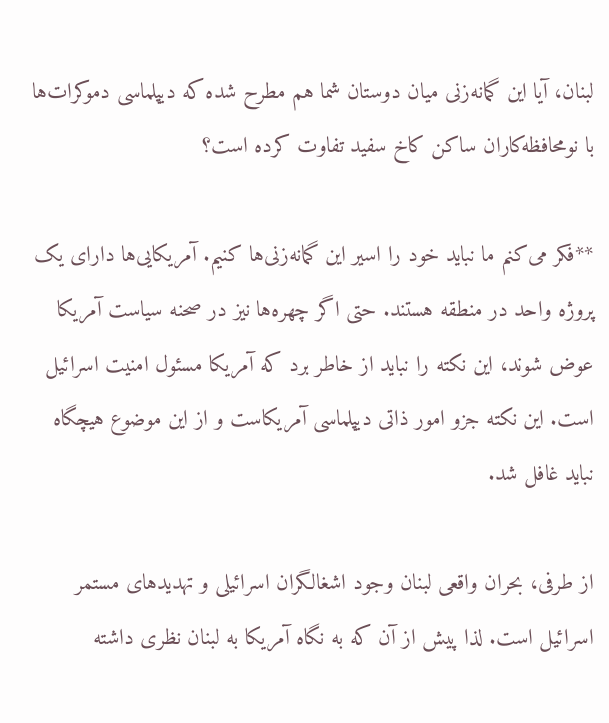لبنان، آیا این گمانه‌زنی میان دوستان شما هم مطرح شده که دیپلماسی دموکرات‌ها با نومحافظه‌کاران ساکن کاخ سفید تفاوت کرده است؟

**فکر می‌کنم ما نباید خود را اسیر این گمانه‌زنی‌ها کنیم. آمریکایی‌ها دارای یک پروژه واحد در منطقه هستند. حتی اگر چهره‌ها نیز در صحنه سیاست آمریکا عوض شوند، این نکته را نباید از خاطر برد که آمریکا مسئول امنیت اسرائیل است. این نکته جزو امور ذاتی دیپلماسی آمریکاست و از این موضوع هیچگاه نباید غافل شد.

از طرفی، بحران واقعی لبنان وجود اشغالگران اسرائیلی و تهدیدهای مستمر اسرائیل است. لذا پیش از آن که به نگاه آمریکا به لبنان نظری داشته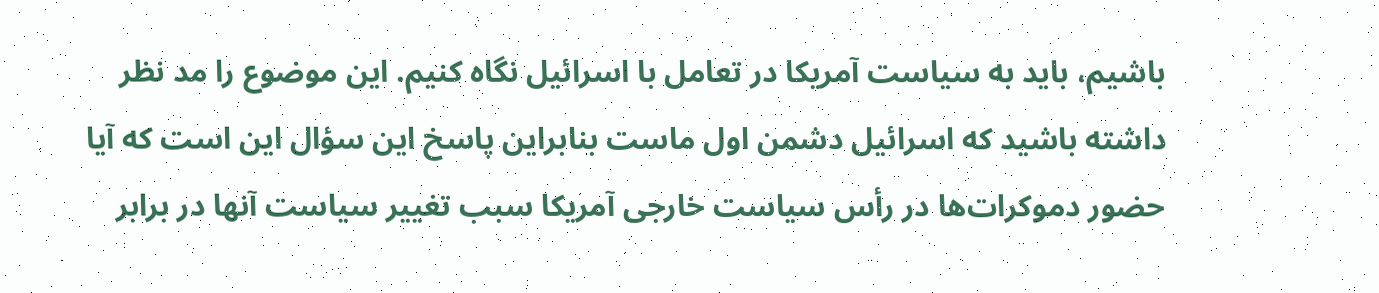باشیم، باید به سیاست آمریکا در تعامل با اسرائیل نگاه کنیم. این موضوع را مد نظر داشته باشید که اسرائیل دشمن اول ماست بنابراین پاسخ این سؤال این است که آیا حضور دموکرات‌ها در رأس سیاست خارجی آمریکا سبب تغییر سیاست آنها در برابر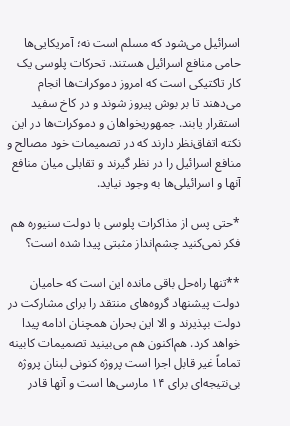اسرائیل می‌شود که مسلم است نه؛ آمریکایی‌ها حامی منافع اسرائیل هستند. تحرکات پلوسی یک کار تاکتیکی است که امروز دموکرات‌ها انجام می‌دهند تا بر بوش پیروز شوند و در کاخ سفید استقرار یابند. جمهوریخواهان و دموکرات‌ها در این نکته اتفاق‌نظر دارند که در تصمیمات خود مصالح و منافع اسرائیل را در نظر گیرند و تقابلی میان منافع آنها و اسرائیلی‌ها به وجود نیاید.

*حتی پس از مذاکرات پلوسی با دولت سنیوره هم فکر نمی‌کنید چشم‌انداز مثبتی پیدا شده است؟

**تنها راه‌حل باقی مانده این است که حامیان دولت پیشنهاد گروه‌های منتقد را برای مشارکت در دولت بپذیرند و الا این بحران همچنان ادامه پیدا خواهد کرد. هم‌اکنون هم می‌بینید تصمیمات کابینه تماماً غیر قابل اجرا است پروژه کنونی لبنان پروژه بی‌نتیجه‌ای برای ۱۴ مارسی‌ها است و آنها قادر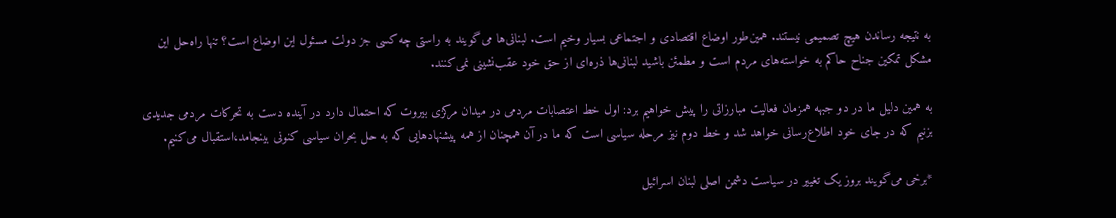به نتیجه رساندن هیچ تصمیمی نیستند. همین‌طور اوضاع اقتصادی و اجتماعی بسیار وخیم است. لبنانی‌ها می‌گویند به راستی چه کسی جز دولت مسئول این اوضاع است؟ تنها راه‌حل این مشکل تمکین جناح حاکم به خواسته‌های مردم است و مطمئن باشید لبنانی‌ها ذره‌ای از حق خود عقب‌نشینی نمی‌کنند.

به همین دلیل ما در دو جبهه همزمان فعالیت مبارزاتی را پیش خواهیم برد: اول خط اعتصابات مردمی در میدان مرکزی بیروت که احتمال دارد در آینده دست به تحرکات مردمی جدیدی بزنیم که در جای خود اطلاع‌رسانی خواهد شد و خط دوم نیز مرحله سیاسی است که ما در آن همچنان از همه پیشنهادهایی که به حل بحران سیاسی کنونی بینجامد،استقبال می‌کنیم.

*برخی می‌گویند بروز یک تغییر در سیاست دشمن اصلی لبنان اسرائیل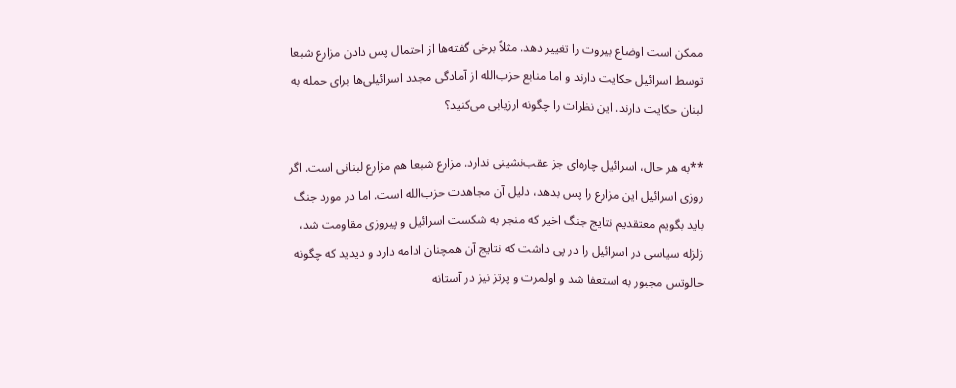ممکن است اوضاع بیروت را تغییر دهد. مثلاً برخی گفته‌ها از احتمال پس دادن مزارع شبعا توسط اسرائیل حکایت دارند و اما منابع حزب‌الله از آمادگی مجدد اسرائیلی‌ها برای حمله به لبنان حکایت دارند. این نظرات را چگونه ارزیابی می‌کنید؟

**به هر حال، اسرائیل چاره‌ای جز عقب‌نشینی ندارد. مزارع شبعا هم مزارع لبنانی است. اگر روزی اسرائیل این مزارع را پس بدهد، دلیل آن مجاهدت حزب‌الله است. اما در مورد جنگ باید بگویم معتقدیم نتایج جنگ اخیر که منجر به شکست اسرائیل و پیروزی مقاومت شد، زلزله سیاسی در اسرائیل را در پی داشت که نتایج آن همچنان ادامه دارد و دیدید که چگونه حالوتس مجبور به استعفا شد و اولمرت و پرتز نیز در آستانه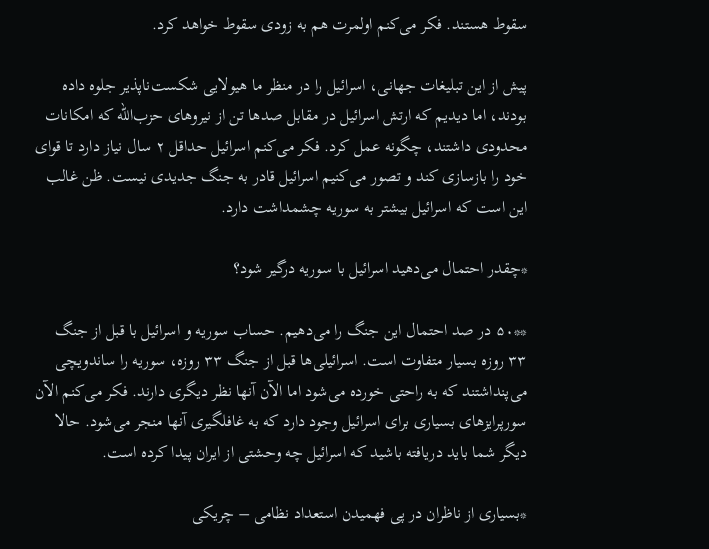سقوط هستند. فکر می‌کنم اولمرت هم به زودی سقوط خواهد کرد.

پیش از این تبلیغات جهانی، اسرائیل را در منظر ما هیولایی شکست‌ناپذیر جلوه داده بودند، اما دیدیم که ارتش اسرائیل در مقابل صدها تن از نیروهای حزب‌الله که امکانات محدودی داشتند، چگونه عمل کرد. فکر می‌کنم اسرائیل حداقل ۲ سال نیاز دارد تا قوای خود را بازسازی کند و تصور می‌کنیم اسرائیل قادر به جنگ جدیدی نیست. ظن غالب این است که اسرائیل بیشتر به سوریه چشمداشت دارد.

*چقدر احتمال می‌دهید اسرائیل با سوریه درگیر شود؟

**۵۰ در صد احتمال این جنگ را می‌دهیم. حساب سوریه و اسرائیل با قبل از جنگ ۳۳ روزه بسیار متفاوت است. اسرائیلی‌ها قبل از جنگ ۳۳ روزه، سوریه را ساندویچی می‌پنداشتند که به راحتی خورده می‌شود اما الآن آنها نظر دیگری دارند. فکر می‌کنم الآن سورپرایزهای بسیاری برای اسرائیل وجود دارد که به غافلگیری آنها منجر می‌شود. حالا دیگر شما باید دریافته باشید که اسرائیل چه وحشتی از ایران پیدا کرده است.

*بسیاری از ناظران در پی فهمیدن استعداد نظامی – چریکی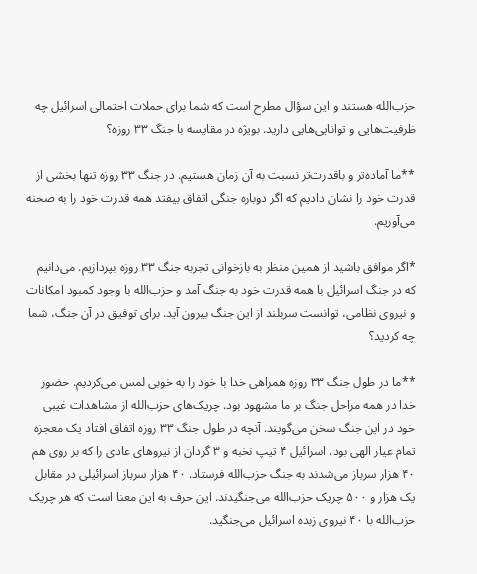حزب‌الله هستند و این سؤال مطرح است که شما برای حملات احتمالی اسرائیل چه ظرفیت‌هایی و توانایی‌هایی دارید. بویژه در مقایسه با جنگ ۳۳ روزه؟

**ما آماده‌تر و باقدرت‌تر نسبت به آن زمان هستیم. در جنگ ۳۳ روزه تنها بخشی از قدرت خود را نشان دادیم که اگر دوباره جنگی اتفاق بیفتد همه قدرت خود را به صحنه می‌آوریم.

*اگر موافق باشید از همین منظر به بازخوانی تجربه جنگ ۳۳ روزه بپردازیم. می‌دانیم که در جنگ اسرائیل با همه قدرت خود به جنگ آمد و حزب‌الله با وجود کمبود امکانات و نیروی نظامی، توانست سربلند از این جنگ بیرون آید. برای توفیق در آن جنگ، شما چه کردید؟

**ما در طول جنگ ۳۳ روزه همراهی خدا با خود را به خوبی لمس می‌کردیم. حضور خدا در همه مراحل جنگ بر ما مشهود بود. چریک‌های حزب‌الله از مشاهدات غیبی خود در این جنگ سخن می‌گویند. آنچه در طول جنگ ۳۳ روزه اتفاق افتاد یک معجزه تمام عیار الهی بود. اسرائیل ۴ تیپ نخبه و ۳ گردان از نیروهای عادی را که بر روی هم ۴۰ هزار سرباز می‌شدند به جنگ حزب‌الله فرستاد. ۴۰ هزار سرباز اسرائیلی در مقابل یک هزار و ۵۰۰ چریک حزب‌الله می‌جنگیدند. این حرف به این معنا است که هر چریک حزب‌الله با ۴۰ نیروی زبده اسرائیل می‌جنگید.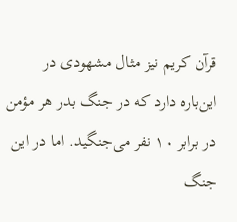قرآن کریم نیز مثال مشهودی در این‌باره دارد که در جنگ بدر هر مؤمن در برابر ۱۰ نفر می‌جنگید. اما در این جنگ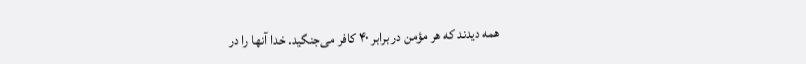همه دیدند که هر مؤمن در برابر ۴۰ کافر می‌جنگید. خدا آنها را در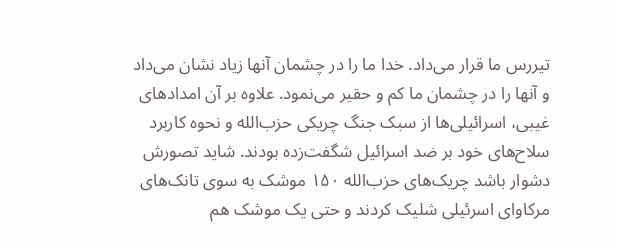تیررس ما قرار می‌داد. خدا ما را در چشمان آنها زیاد نشان می‌داد و آنها را در چشمان ما کم و حقیر می‌نمود. علاوه بر آن امدادهای غیبی، اسرائیلی‌ها از سبک جنگ چریکی حزب‌الله و نحوه کاربرد سلاح‌های خود بر ضد اسرائیل شگفت‌زده بودند. شاید تصورش دشوار باشد چریک‌های حزب‌الله ۱۵۰ موشک به سوی تانک‌های مرکاوای اسرئیلی ‌شلیک کردند و حتی یک موشک هم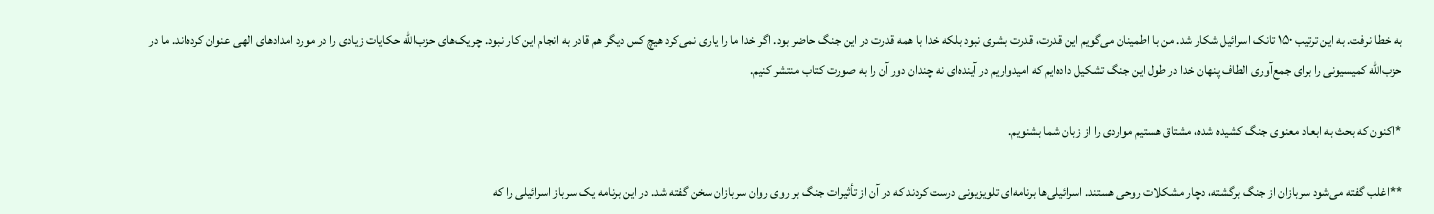به خطا نرفت. به این ترتیب ۱۵۰ تانک اسرائیل شکار شد. من با اطمینان می‌گویم این قدرت، قدرت بشری نبود بلکه خدا با همه قدرت در این جنگ حاضر بود. اگر خدا ما را یاری نمی‌کرد هیچ کس دیگر هم قادر به انجام این کار نبود. چریک‌های حزب‌الله حکایات زیادی را در مورد امدادهای الهی عنوان کرده‌اند. ما در حزب‌الله کمیسیونی را برای جمع‌آوری الطاف پنهان خدا در طول این جنگ تشکیل داده‌ایم که امیدواریم در آینده‌ای نه چندان دور آن را به صورت کتاب منتشر کنیم.

*اکنون که بحث به ابعاد معنوی جنگ کشیده شده، مشتاق هستیم مواردی را از زبان شما بشنویم.

**اغلب گفته می‌شود سربازان از جنگ برگشته، دچار مشکلات روحی هستند. اسرائیلی‌ها برنامه‌ای تلویزیونی درست کردند که در آن از تأثیرات جنگ بر روی روان سربازان سخن گفته شد. در این برنامه یک سرباز اسرائیلی را که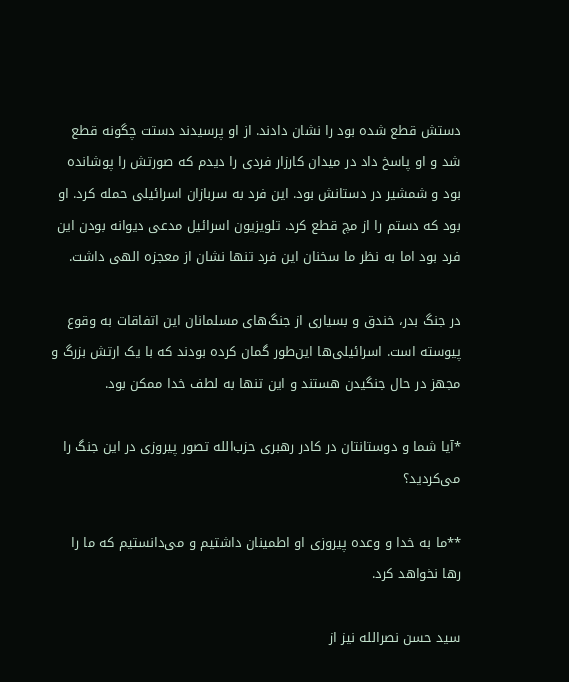دستش قطع شده بود را نشان دادند. از او پرسیدند دستت چگونه قطع شد و او پاسخ داد در میدان کارزار فردی را دیدم که صورتش را پوشانده بود و شمشیر در دستانش بود. این فرد به سربازان اسرائیلی حمله کرد. او بود که دستم را از مچ قطع کرد. تلویزیون اسرائیل مدعی دیوانه بودن این فرد بود اما به نظر ما سخنان این فرد تنها نشان از معجزه الهی داشت.

در جنگ بدر، خندق و بسیاری از جنگ‌های مسلمانان این اتفاقات به وقوع پیوسته است. اسرائیلی‌ها این‌طور گمان کرده بودند که با یک ارتش بزرگ و مجهز در حال جنگیدن هستند و این تنها به لطف خدا ممکن بود.

*آیا شما و دوستانتان در کادر رهبری حزب‌الله تصور پیروزی در این جنگ را می‌کردید؟

**ما به خدا و وعده پیروزی او اطمینان داشتیم و می‌دانستیم که ما را رها نخواهد کرد.

سید حسن نصرالله نیز از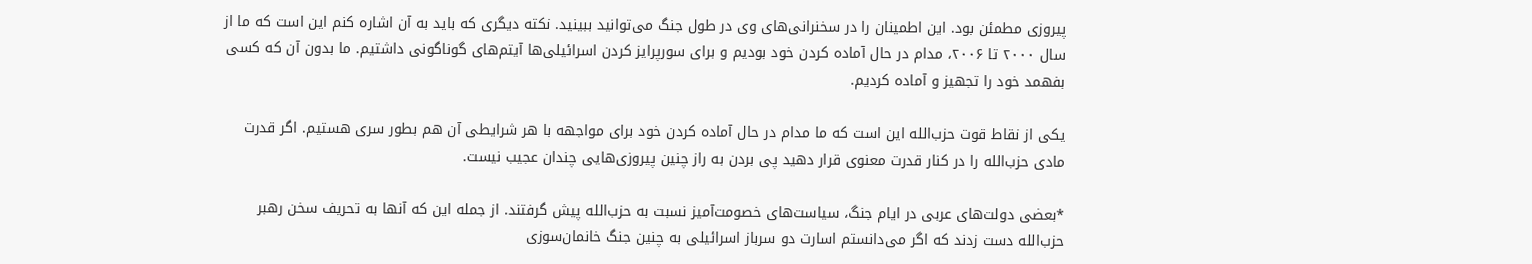پیروزی مطمئن بود. این اطمینان را در سخنرانی‌های وی در طول جنگ می‌توانید ببینید. نکته دیگری که باید به آن اشاره کنم این است که ما از سال ۲۰۰۰ تا ۲۰۰۶، مدام در حال آماده کردن خود بودیم و برای سورپرایز کردن اسرائیلی‌ها آیتم‌های گوناگونی داشتیم. ما بدون آن که کسی بفهمد خود را تجهیز و آماده کردیم.

یکی از نقاط قوت حزب‌الله این است که ما مدام در حال آماده کردن خود برای مواجهه با هر شرایطی آن هم بطور سری هستیم. اگر قدرت مادی حزب‌الله را در کنار قدرت معنوی قرار دهید پی بردن به راز چنین پیروزی‌هایی چندان عجیب نیست.

*بعضی دولت‌های عربی در ایام جنگ، سیاست‌های خصومت‌آمیز نسبت به حزب‌الله پیش گرفتند. از جمله این که آنها به تحریف سخن رهبر حزب‌الله دست زدند که اگر می‌دانستم اسارت دو سرباز اسرائیلی به چنین جنگ خانمان‌سوزی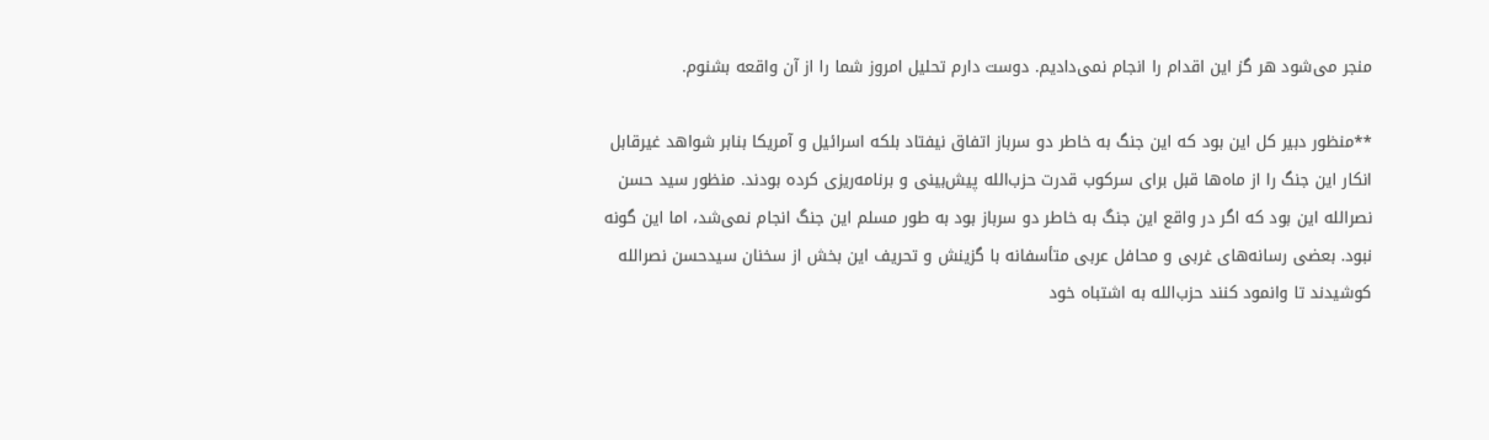منجر می‌شود هر گز این اقدام را انجام نمی‌دادیم. دوست دارم تحلیل امروز شما را از آن واقعه بشنوم.

**منظور دبیر کل این بود که این جنگ به خاطر دو سرباز اتفاق نیفتاد بلکه اسرائیل و آمریکا بنابر شواهد غیرقابل انکار این جنگ را از ماه‌ها قبل برای سرکوب قدرت حزب‌الله پیش‌بینی و برنامه‌ریزی کرده بودند. منظور سید حسن نصرالله این بود که اگر در واقع این جنگ به خاطر دو سرباز بود به طور مسلم این جنگ انجام نمی‌شد، اما این گونه نبود. بعضی رسانه‌های غربی و محافل عربی متأسفانه با گزینش و تحریف این بخش از سخنان سید‌حسن نصر‌الله کوشیدند تا وانمود کنند حزب‌الله به اشتباه خود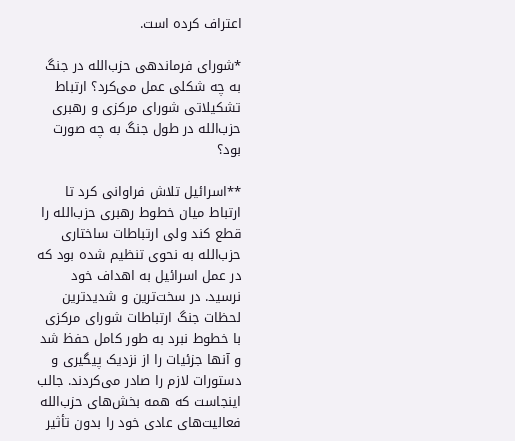اعتراف کرده است.

*شورای فرماندهی حزب‌الله در جنگ به چه شکلی عمل می‌کرد؟ ارتباط تشکیلاتی شورای مرکزی و رهبری حزب‌الله در طول جنگ به چه صورت بود؟

**اسرائیل تلاش فراوانی کرد تا ارتباط میان خطوط رهبری حزب‌الله را قطع کند ولی ارتباطات ساختاری حزب‌الله به نحوی تنظیم شده بود که در عمل اسرائیل به اهداف خود نرسید. در سخت‌ترین و شدیدترین لحظات جنگ ارتباطات شورای مرکزی با خطوط نبرد به طور کامل حفظ شد و آنها جزئیات را از نزدیک پیگیری و دستورات لازم را صادر می‌کردند. جالب اینجاست که همه بخش‌های حزب‌الله فعالیت‌های عادی خود را بدون تأثیر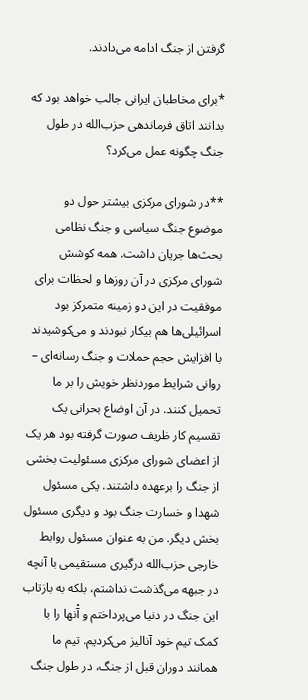گرفتن از جنگ ادامه می‌دادند.

*برای مخاطبان ایرانی جالب خواهد بود که بدانند اتاق فرماندهی حزب‌الله در طول جنگ چگونه عمل می‌کرد؟

**در شورای مرکزی بیشتر حول دو موضوع جنگ سیاسی و جنگ نظامی بحث‌ها جریان داشت. همه کوشش شورای مرکزی در آن روزها و لحظات برای موفقیت در این دو زمینه متمرکز بود اسرائیلی‌ها هم بیکار نبودند و می‌کوشیدند با افزایش حجم حملات و جنگ رسانه‌ای – روانی شرایط موردنظر خویش را بر ما تحمیل کنند. در آن اوضاع بحرانی یک تقسیم کار ظریف صورت گرفته بود هر یک از اعضای شورای مرکزی مسئولیت بخشی از جنگ را برعهده داشتند. یکی مسئول شهدا و خسارت جنگ بود و دیگری مسئول بخش دیگر. من به عنوان مسئول روابط خارجی حزب‌الله درگیری مستقیمی با آنچه در جبهه می‌گذشت نداشتم، بلکه به بازتاب این جنگ در دنیا می‌پرداختم و آْنها را با کمک تیم خود آنالیز می‌کردیم. تیم ما همانند دوران قبل از جنگ، در طول جنگ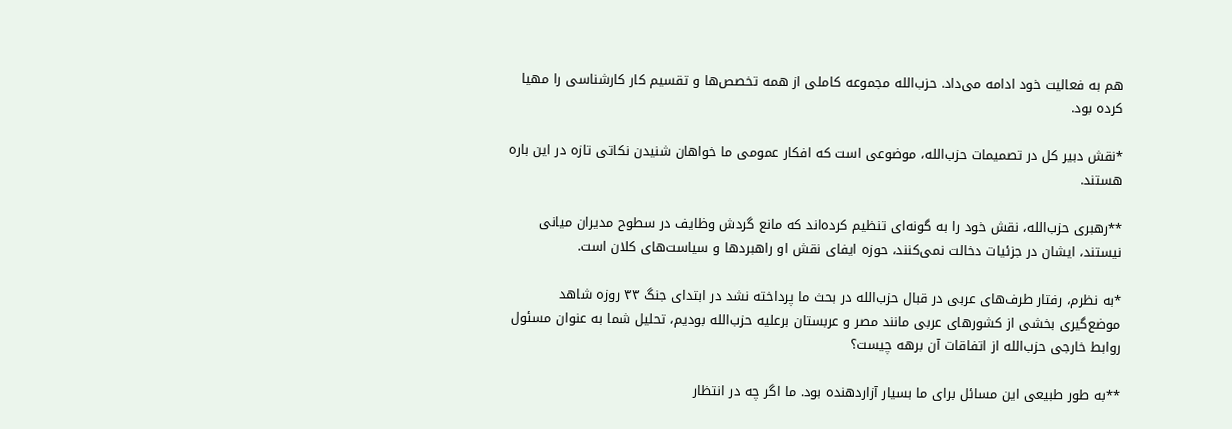هم به فعالیت خود ادامه می‌داد. حزب‌الله مجموعه کاملی از همه تخصص‌ها و تقسیم کار کارشناسی را مهیا کرده بود.

*نقش دبیر کل در تصمیمات حزب‌الله، موضوعی است که افکار عمومی ما خواهان شنیدن نکاتی تازه در این باره هستند.

**رهبری حزب‌الله، نقش خود را به گونه‌ای تنظیم کرده‌اند که مانع گردش وظایف در سطوح مدیران میانی نیستند، ایشان در جزئیات دخالت نمی‌کنند، حوزه ایفای نقش او راهبردها و سیاست‌های کلان است.

*به نظرم، رفتار طرف‌های عربی در قبال حزب‌الله در بحث ما پرداخته نشد در ابتدای جنگ ۳۳ روزه شاهد موضع‌گیری بخشی از کشورهای عربی مانند مصر و عربستان برعلیه حزب‌الله بودیم، تحلیل شما به عنوان مسئول روابط خارجی حزب‌الله از اتفاقات آن برهه چیست؟

**به طور طبیعی این مسائل برای ما بسیار آزاردهنده بود. ما اگر چه در انتظار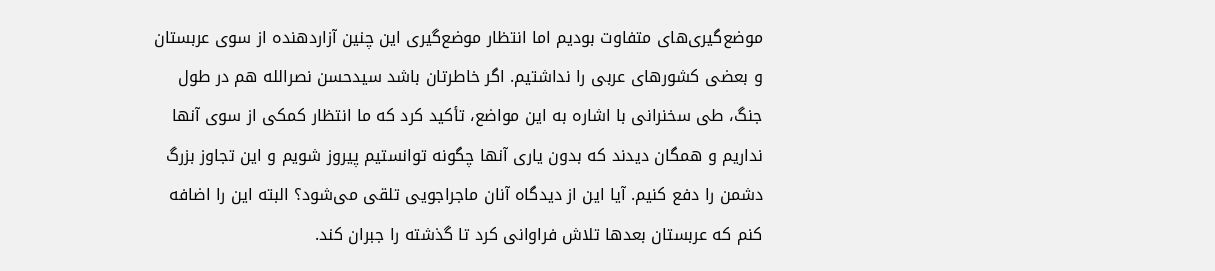موضع‌گیری‌های متفاوت بودیم اما انتظار موضع‌گیری این چنین آزاردهنده از سوی عربستان و بعضی کشورهای عربی را نداشتیم. اگر خاطرتان باشد سیدحسن نصرالله هم در طول جنگ، طی سخنرانی با اشاره به این مواضع، تأکید کرد که ما انتظار کمکی از سوی آنها نداریم و همگان دیدند که بدون یاری آنها چگونه توانستیم پیروز شویم و این تجاوز بزرگ دشمن را دفع کنیم. آیا این از دیدگاه آنان ماجراجویی تلقی می‌شود؟ البته این را اضافه کنم که عربستان بعدها تلاش فراوانی کرد تا گذشته را جبران کند.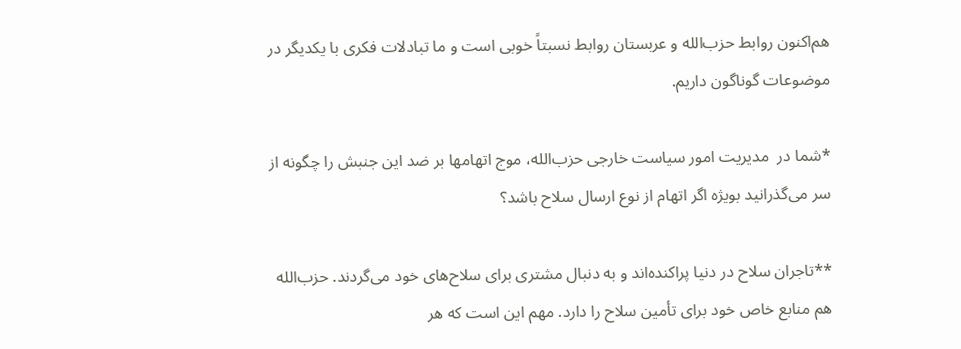هم‌اکنون روابط حزب‌الله و عربستان روابط نسبتاً خوبی است و ما تبادلات فکری با یکدیگر در موضوعات گوناگون داریم.

*شما در  مدیریت امور سیاست خارجی حزب‌الله، موج اتهامها بر ضد این جنبش را چگونه از سر می‌گذرانید بویژه اگر اتهام از نوع ارسال سلاح باشد؟

**تاجران سلاح در دنیا پراکنده‌اند و به دنبال مشتری برای سلاح‌های خود می‌گردند. حزب‌الله هم منابع خاص خود برای تأمین سلاح‌ را دارد. مهم این است که هر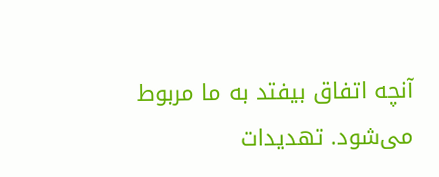آنچه اتفاق بیفتد به ما مربوط می‌شود. تهدیدات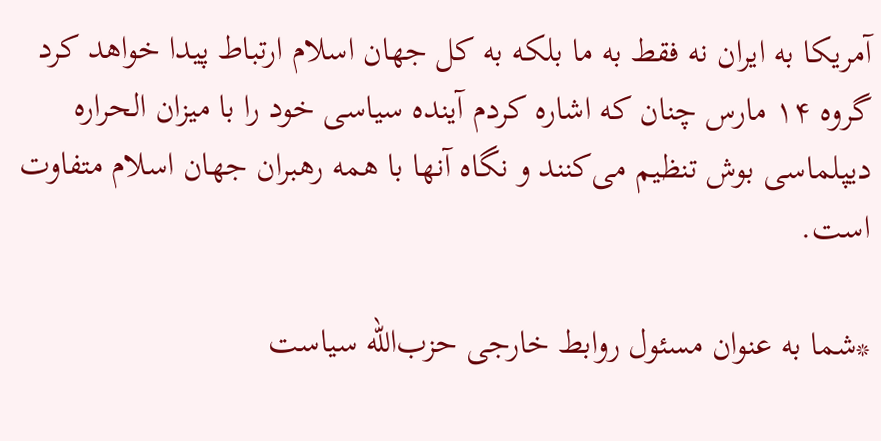آمریکا به ایران نه فقط به ما بلکه به کل جهان اسلام ارتباط پیدا خواهد کرد گروه ۱۴ مارس چنان که اشاره کردم آینده سیاسی خود را با میزان الحراره دیپلماسی بوش تنظیم می‌کنند و نگاه آنها با همه رهبران جهان اسلام متفاوت است.

*شما به عنوان مسئول روابط خارجی حزب‌الله سیاست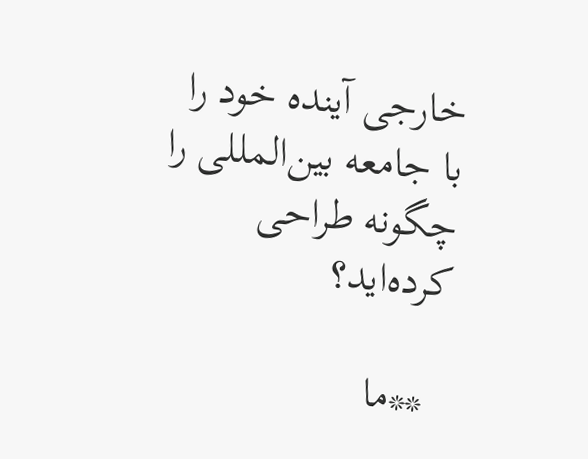خارجی آینده خود را با جامعه بین‌المللی را چگونه طراحی کرده‌اید؟

  **ما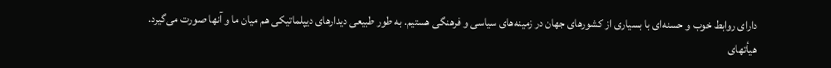دارای روابط خوب و حسنه‌ای با بسیاری از کشورهای جهان در زمینه‌های سیاسی و فرهنگی هستیم. به طور طبیعی دیدارهای دیپلماتیکی هم میان ما و آنها صورت می‌گیرد. هیأتهای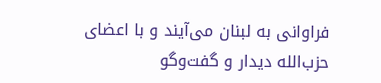فراوانی به لبنان می‌آیند و با اعضای حزب‌الله دیدار و گفت‌وگو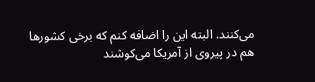می‌کنند. البته این را اضافه کنم که برخی کشورها هم در پیروی از آمریکا می‌کوشند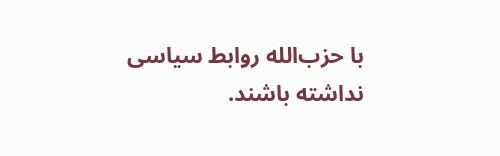با حزب‌الله روابط سیاسی نداشته باشند.